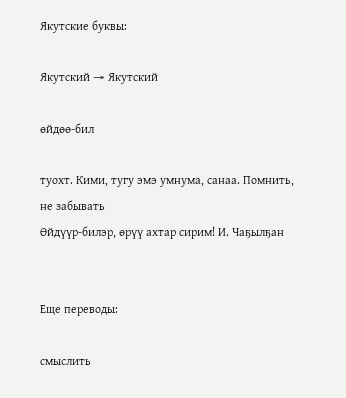Якутские буквы:

Якутский → Якутский

өйдөө-бил

туохт. Кими, тугу эмэ умнума, санаа. Помнить, не забывать
Өйдүүр-билэр, өрүү ахтар сирим! И. Чаҕылҕан


Еще переводы:

смыслить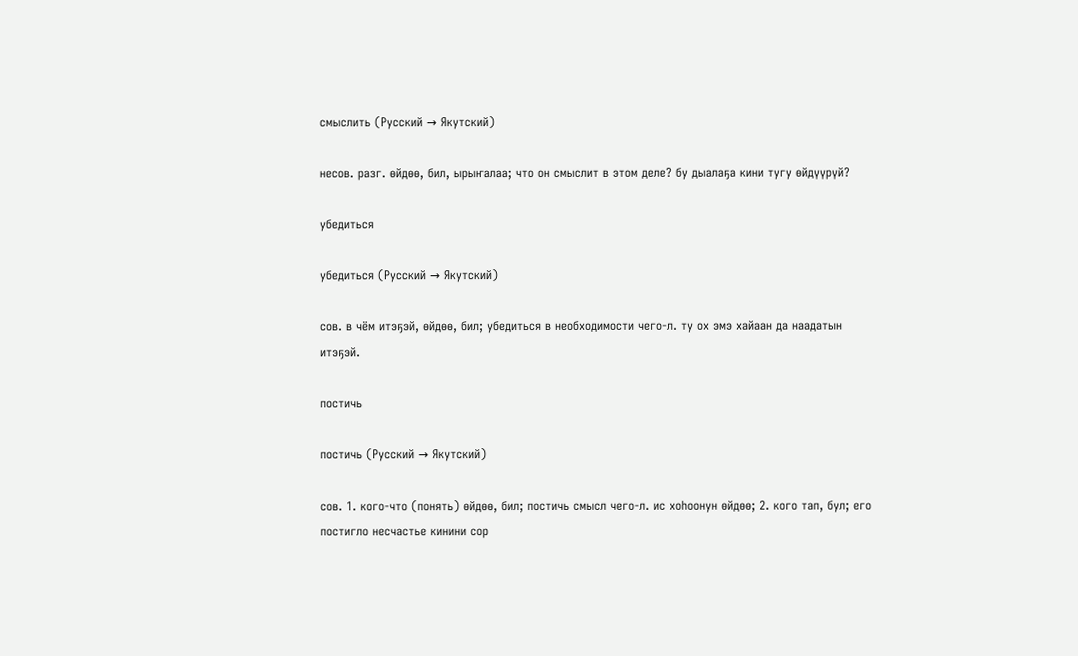смыслить (Русский → Якутский)

несов. разг. өйдөө, бил, ырыҥалаа; что он смыслит в этом деле? бу дыалаҕа кини тугу өйдүүрүй?

убедиться

убедиться (Русский → Якутский)

сов. в чём итэҕэй, өйдөө, бил; убедиться в необходимости чего-л. ту ох эмэ хайаан да наадатын итэҕэй.

постичь

постичь (Русский → Якутский)

сов. 1. кого-что (понять) өйдөө, бил; постичь смысл чего-л. ис хоһоонун өйдөө; 2. кого тап, бул; его постигло несчастье кинини сор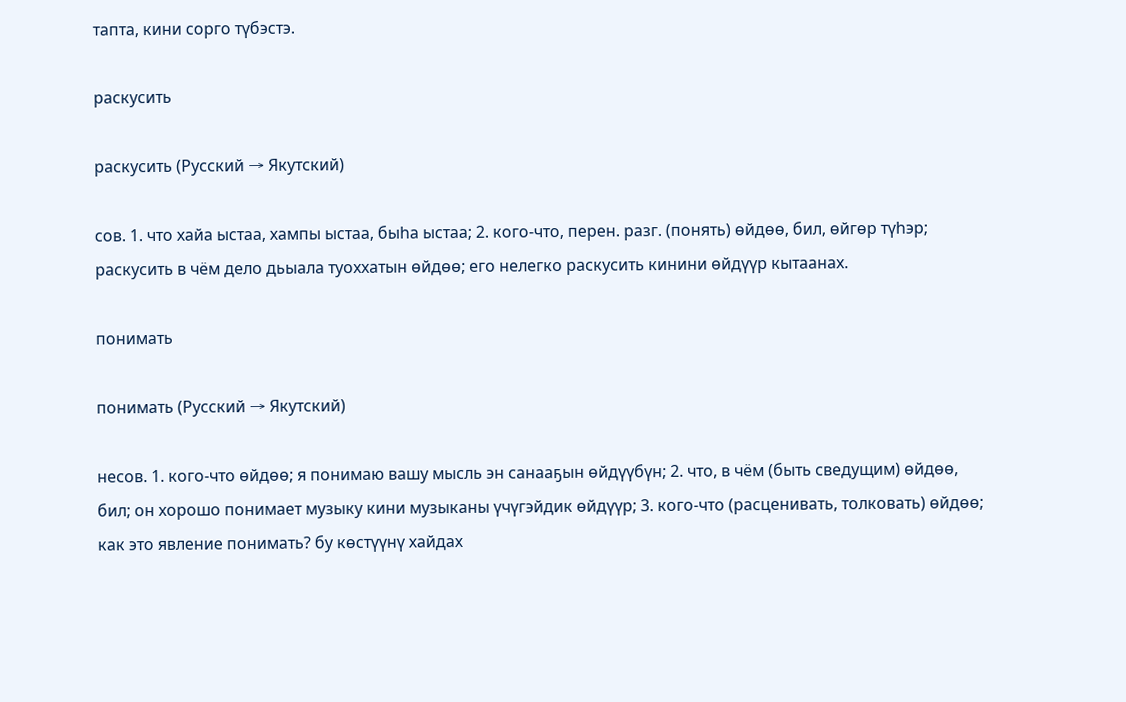тапта, кини сорго түбэстэ.

раскусить

раскусить (Русский → Якутский)

сов. 1. что хайа ыстаа, хампы ыстаа, быһа ыстаа; 2. кого-что, перен. разг. (понять) өйдөө, бил, өйгөр түһэр; раскусить в чём дело дьыала туоххатын өйдөө; его нелегко раскусить кинини өйдүүр кытаанах.

понимать

понимать (Русский → Якутский)

несов. 1. кого-что өйдөө; я понимаю вашу мысль эн санааҕын өйдүүбүн; 2. что, в чём (быть сведущим) өйдөө, бил; он хорошо понимает музыку кини музыканы үчүгэйдик өйдүүр; 3. кого-что (расценивать, толковать) өйдөө; как это явление понимать? бу көстүүнү хайдах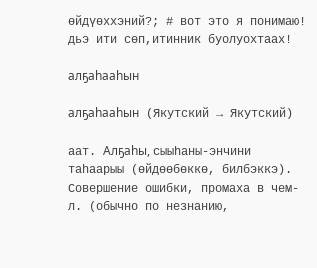өйдүөххэний?; # вот это я понимаю! дьэ ити сөп,итинник буолуохтаах!

алҕаһааһын

алҕаһааһын (Якутский → Якутский)

аат. Алҕаһы, сыыһаны-энчини таһаарыы (өйдөөбөккө, билбэккэ). Совершение ошибки, промаха в чем-л. (обычно по незнанию,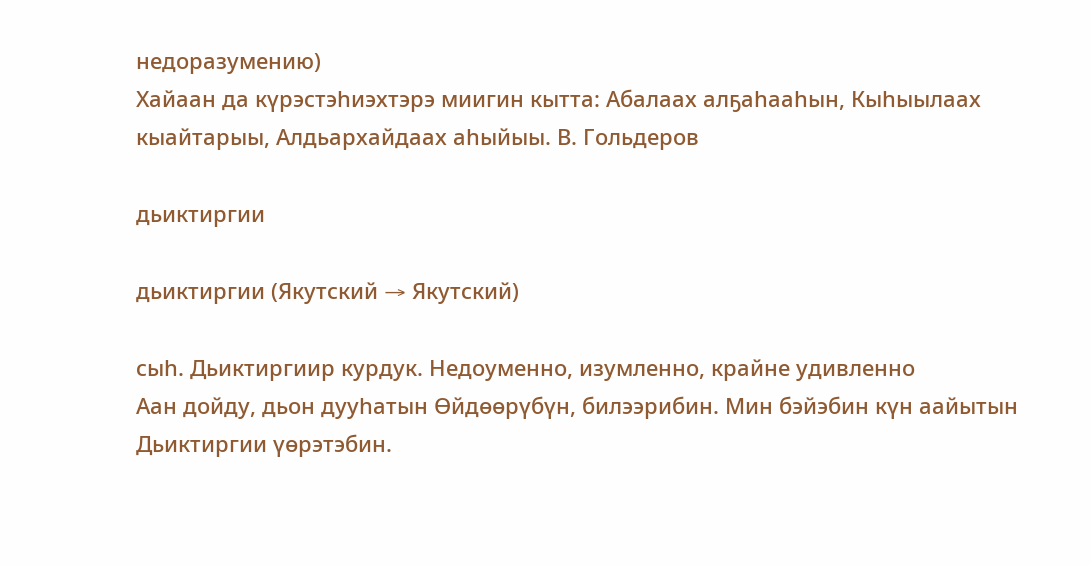недоразумению)
Хайаан да күрэстэһиэхтэрэ миигин кытта: Абалаах алҕаһааһын, Кыһыылаах кыайтарыы, Алдьархайдаах аһыйыы. В. Гольдеров

дьиктиргии

дьиктиргии (Якутский → Якутский)

сыһ. Дьиктиргиир курдук. Недоуменно, изумленно, крайне удивленно
Аан дойду, дьон дууһатын Өйдөөрүбүн, билээрибин. Мин бэйэбин күн аайытын Дьиктиргии үөрэтэбин.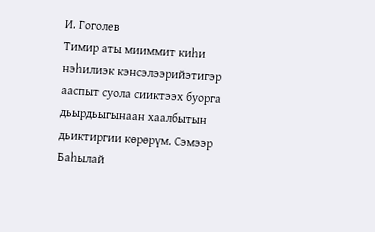И. Гоголев
Тимир аты мииммит киһи нэһилиэк кэнсэлээрийэтигэр ааспыт суола сииктээх буорга дьырдьыгынаан хаалбытын дьиктиргии көрөрүм. Сэмээр Баһылай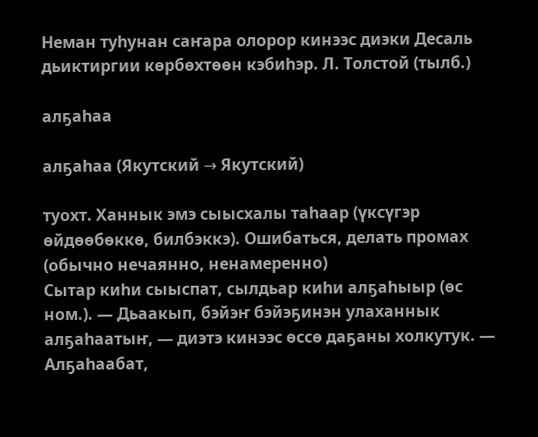Неман туһунан саҥара олорор кинээс диэки Десаль дьиктиргии көрбөхтөөн кэбиһэр. Л. Толстой (тылб.)

алҕаһаа

алҕаһаа (Якутский → Якутский)

туохт. Ханнык эмэ сыысхалы таһаар (үксүгэр өйдөөбөккө, билбэккэ). Ошибаться, делать промах (обычно нечаянно, ненамеренно)
Сытар киһи сыыспат, сылдьар киһи алҕаһыыр (өс ном.). — Дьаакып, бэйэҥ бэйэҕинэн улаханнык алҕаһаатыҥ, — диэтэ кинээс өссө даҕаны холкутук. — Алҕаһаабат,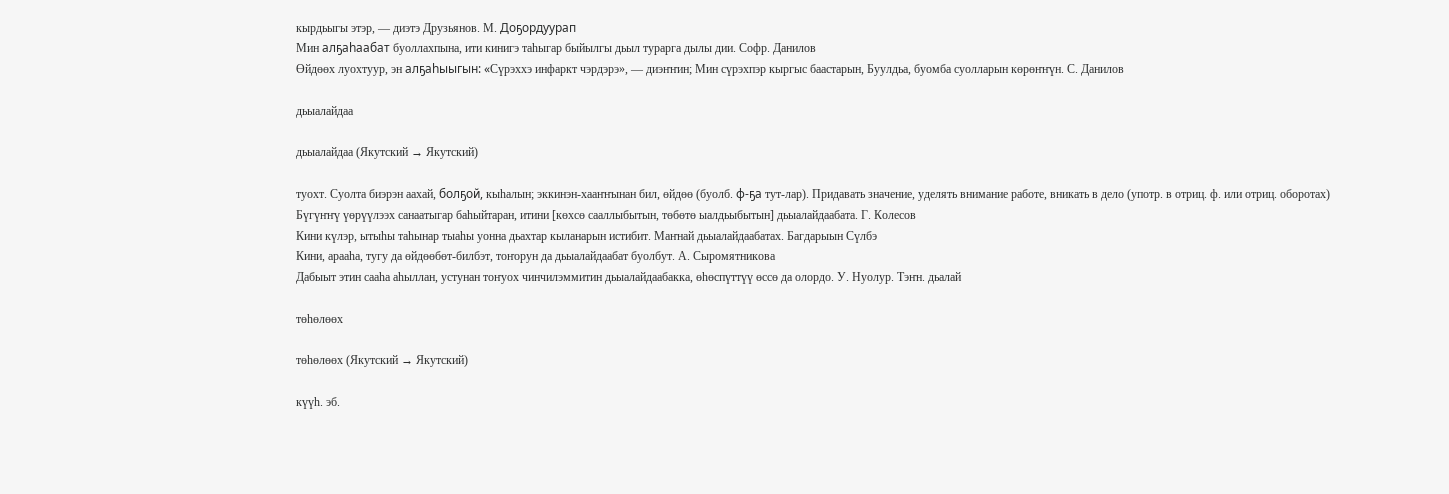кырдьыгы этэр, — диэтэ Друзьянов. М. Доҕордуурап
Мин алҕаһаабат буоллахпына, ити кинигэ таһыгар быйылгы дьыл турарга дылы дии. Софр. Данилов
Өйдөөх луохтуур, эн алҕаһыыгын: «Сүрэххэ инфаркт чэрдэрэ», — диэҥҥин; Мин сүрэхпэр кыргыс баастарын, Буулдьа, буомба суолларын көрөҥҥүн. С. Данилов

дьыалайдаа

дьыалайдаа (Якутский → Якутский)

туохт. Суолта биэрэн аахай, болҕой, кыһалын; эккинэн-хааҥҥынан бил, өйдөө (буолб. ф-ҕа тут-лар). Придавать значение, уделять внимание работе, вникать в дело (употр. в отриц. ф. или отриц. оборотах)
Бүгүҥҥү үөрүүлээх санаатыгар баһыйтаран, итини [көхсө сааллыбытын, төбөтө ыалдьыбытын] дьыалайдаабата. Г. Колесов
Кини күлэр, ытыһы таһынар тыаһы уонна дьахтар кыланарын истибит. Маҥнай дьыалайдаабатах. Багдарыын Сүлбэ
Кини, арааһа, тугу да өйдөөбөт-билбэт, тоҥорун да дьыалайдаабат буолбут. А. Сыромятникова
Дабыыт этин сааһа аһыллан, устунан тоҥуох чинчилэммитин дьыалайдаабакка, өһөспүттүү өссө да олордо. У. Нуолур. Тэҥн. дьалай

төһөлөөх

төһөлөөх (Якутский → Якутский)

күүһ. эб.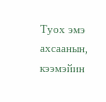Туох эмэ ахсаанын, кээмэйин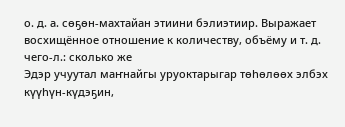о. д. а. сөҕөн-махтайан этиини бэлиэтиир. Выражает восхищённое отношение к количеству, объёму и т. д. чего-л.: сколько же
Эдэр учуутал маҥнайгы уруоктарыгар төһөлөөх элбэх күүһүн-күдэҕин,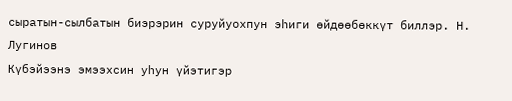сыратын-сылбатын биэрэрин суруйуохпун эһиги өйдөөбөккүт биллэр. Н. Лугинов
Күбэйээнэ эмээхсин уһун үйэтигэр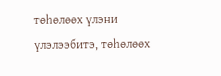төһөлөөх үлэни үлэлээбитэ, төһөлөөх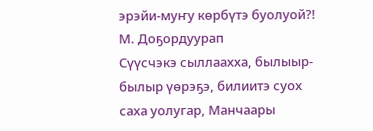эрэйи-муҥу көрбүтэ буолуой?! М. Доҕордуурап
Сүүсчэкэ сыллаахха, былыыр-былыр үөрэҕэ, билиитэ суох саха уолугар, Манчаары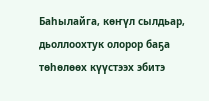Баһылайга, көҥүл сылдьар, дьоллоохтук олорор баҕа төһөлөөх күүстээх эбитэ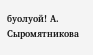буолуой! А. Сыромятникова